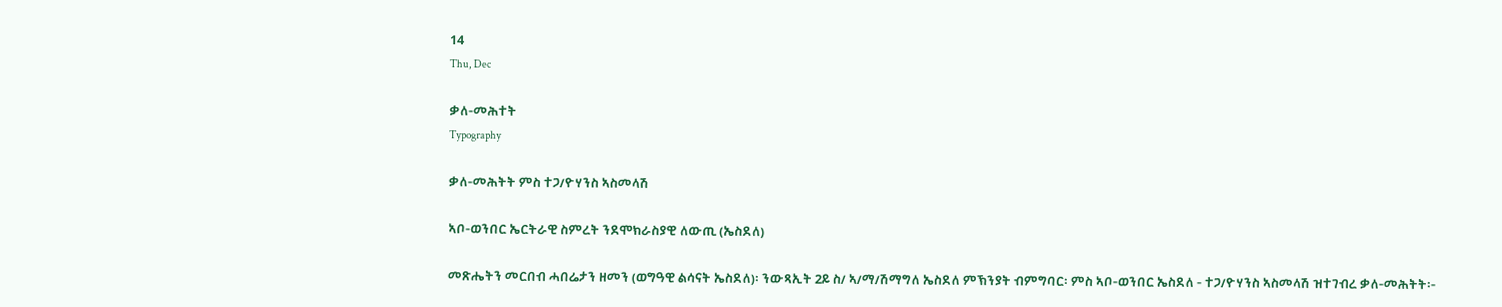14
Thu, Dec

ቃለ-መሕተት
Typography

ቃለ-መሕትት ምስ ተጋ/ዮሃንስ ኣስመላሽ

ኣቦ-ወንበር ኤርትራዊ ስምረት ንደሞክራስያዊ ለውጢ (ኤስደለ)

መጽሔትን መርበብ ሓበሬታን ዘመን (ወግዓዊ ልሳናት ኤስደለ)፡ ንውጻኢት 2ይ ስ/ ኣ/ማ/ሽማግለ ኤስደለ ምኽንያት ብምግባር፡ ምስ ኣቦ-ወንበር ኤስደለ - ተጋ/ዮሃንስ ኣስመላሽ ዝተገብረ ቃለ-መሕትት፡-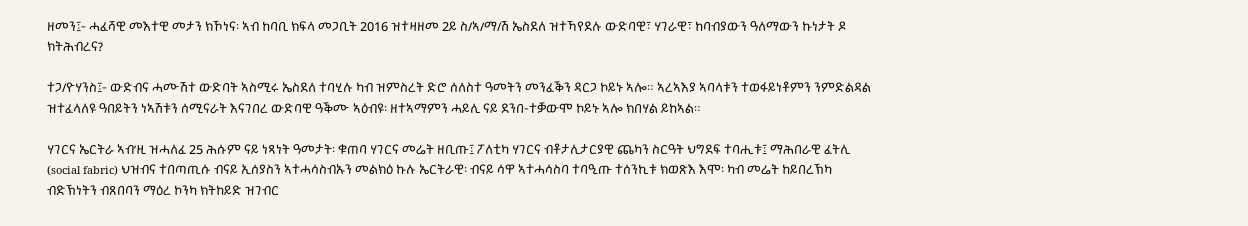ዘመን፤- ሓፈሻዊ መእተዊ መታን ክኾነና፡ ኣብ ከባቢ ክፍላ መጋቢት 2016 ዝተዛዘመ 2ይ ስ/ኣ/ማ/ሽ ኤስደለ ዝተኻየደሉ ውድባዊ፣ ሃገራዊ፣ ከባብያውን ዓለማውን ኩነታት ዶ ክትሕብረና?

ተጋ/ዮሃንስ፤- ውድብና ሓሙሽተ ውድባት ኣስሚሩ ኤስደለ ተባሂሉ ካብ ዝምስረት ድሮ ሰለስተ ዓመትን መንፈቕን ዳርጋ ኮይኑ ኣሎ። ኣረኣእያ ኣባላቱን ተወፋይነቶምን ንምድልዳል ዝተፈላለዩ ዓበይትን ነኣሽቱን ሰሚናራት እናገበረ ውድባዊ ዓቕሙ ኣዕብዩ፡ ዘተኣማምን ሓይሊ ናይ ደንበ-ተቓውሞ ኮይኑ ኣሎ ክበሃል ይከኣል።

ሃገርና ኤርትራ ኣብ’ዚ ዝሓለፈ 25 ሕሱም ናይ ነጻነት ዓመታት፡ ቁጠባ ሃገርና መሬት ዘቢጡ፤ ፖለቲካ ሃገርና ብቶታሊታርያዊ ጨካን ስርዓት ህግደፍ ተባሒቱ፤ ማሕበራዊ ፈትሊ (social fabric) ህዝብና ተበጣጢሱ ብናይ ኢሰያስን ኣተሓሳስብኡን መልክዕ ኩሉ ኤርትራዊ፡ ብናይ ሳዋ ኣተሓሳስባ ተባዒጡ ተሰንኪቱ ክወጽእ እሞ፡ ካብ መሬት ከይበረኽካ ብድኽነትን ብጸበባን ማዕረ ኮንካ ክትከይድ ዝገብር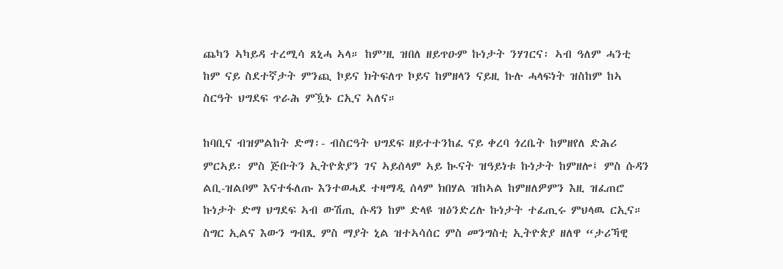ጨካን ኣካይዳ ተረሚሳ ጸኒሓ ኣላ። ከም’ዚ ዝበለ ዘይጥዑም ኩነታት ንሃገርና፡ ኣብ ዓለም ሓንቲ ከም ናይ ስደተኛታት ምንጪ ኮይና ክትፍለጥ ኮይና ከምዘላን ናይዚ ኩሉ ሓላፍነት ዝስከም ከኣ ስርዓት ህግደፍ ጥራሕ ምዃኑ ርኢና ኣለና።

ከባቢና ብዝምልከት ድማ፡- ብስርዓት ህግደፍ ዘይተተንከፈ ናይ ቀረባ ጎረቤት ከምዘየለ ድሕሪ ምርኣይ፡ ምስ ጅቡትን ኢትዮጵያን ገና ኣይሰላም ኣይ ኲናት ዝዓይነቱ ኩነታት ከምዘሎ፤ ምስ ሱዳን ልቢ-ዝልቦም እናተፋለጡ እንተወሓደ ተዛማዲ ሰላም ክበሃል ዝከኣል ከምዘለዎምን እዚ ዝፈጠሮ ኩነታት ድማ ህግደፍ ኣብ ውሽጢ ሱዳን ከም ድላዩ ዝዕንድረሉ ኩነታት ተፈጢሩ ምህላዉ ርኢና። ስግር ኢልና እውን ግብጺ ምስ ማያት ኒል ዝተኣሳሰር ምስ መንግስቲ ኢትዮጵያ ዘለዋ “ታሪኻዊ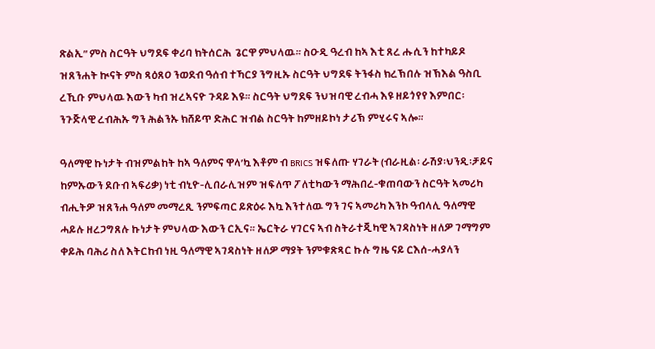ጽልኢ” ምስ ስርዓት ህግደፍ ቀሪባ ክትሰርሕ  ጌርዋ ምህላዉ። ስዑዲ ዓረብ ከኣ እቲ ጸረ ሑሲን ከተካይዶ ዝጸንሐት ኲናት ምስ ጻዕጸዐ ንወደብ ዓሰብ ተኻርያ ንግዚኡ ስርዓት ህግደፍ ትንፋስ ክረኽበሉ ዝኽእል ዓስቢ ረኺቡ ምህላዉ እውን ካብ ዝረኣናዮ ጉዳይ እዩ። ስርዓት ህግደፍ ንህዝባዊ ረብሓ እዩ ዘይጎየየ እምበር፡ ንጉጅላዊ ረብሕኡ ግን ሕልንኡ ክሸይጥ ድሕር ዝብል ስርዓት ከምዘይኮነ ታሪኽ ምሂሩና ኣሎ።

ዓለማዊ ኩነታት ብዝምልከት ከኣ ዓለምና ዋላ’ኳ እቶም ብ BRICS ዝፍለጡ ሃገራት (ብራዚል፡ ራሽያ፡ህንዲ፡ቻይና ከምኡውን ደቡብ ኣፍሪቃ) ነቲ ብኒዮ-ሊበራሊዝም ዝፍለጥ ፖለቲካውን ማሕበረ-ቁጠባውን ስርዓት ኣመሪካ ብሒትዎ ዝጸንሐ ዓለም መማረጺ ንምፍጣር ይጽዕሩ እኳ እንተለዉ ግን ገና ኣመሪካ እንኮ ዓብላሊ ዓለማዊ ሓይሉ ዘረጋግጸሉ ኩነታት ምህላው እውን ርኢና። ኤርትራ ሃገርና ኣብ ስትራተጂካዊ ኣገዳስነት ዘለዎ ገማግም ቀይሕ ባሕሪ ስለ እትርከብ ነዚ ዓለማዊ ኣገዳስነት ዘለዎ ማያት ንምቁጽጻር ኩሉ ግዜ ናይ ርእሰ-ሓያላን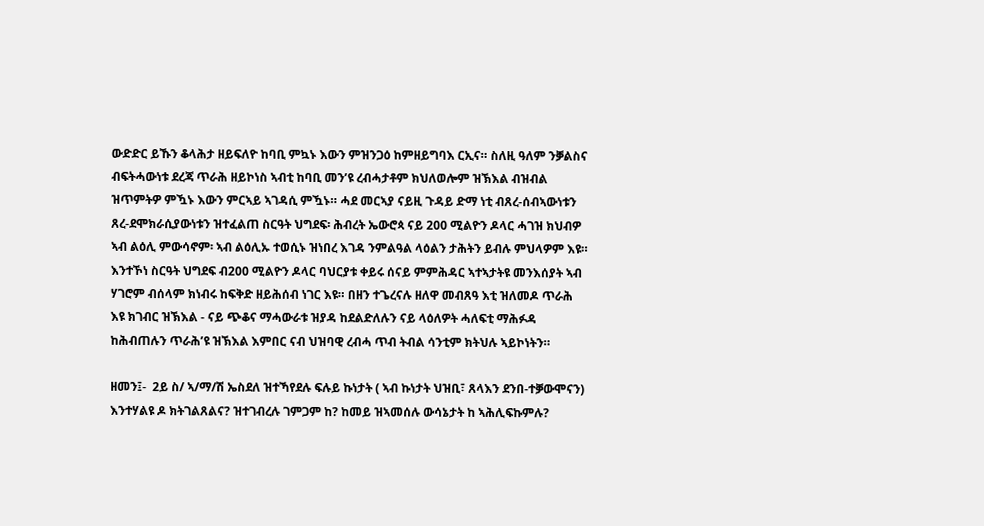ውድድር ይኹን ቆላሕታ ዘይፍለዮ ከባቢ ምኳኑ እውን ምዝንጋዕ ከምዘይግባእ ርኢና። ስለዚ ዓለም ንቓልስና ብፍትሓውነቱ ደረጃ ጥራሕ ዘይኮነስ ኣብቲ ከባቢ መን’ዩ ረብሓታቶም ክህለወሎም ዝኽእል ብዝብል ዝጥምትዎ ምዃኑ እውን ምርኣይ ኣገዳሲ ምዃኑ። ሓደ መርኣያ ናይዚ ጉዳይ ድማ ነቲ ብጸረ-ሰብኣውነቱን ጸረ-ደሞክራሲያውነቱን ዝተፈልጠ ስርዓት ህግደፍ፡ ሕብረት ኤውሮጳ ናይ 200 ሚልዮን ዶላር ሓገዝ ክህብዎ ኣብ ልዕሊ ምውሳኖም፡ ኣብ ልዕሊኡ ተወሲኑ ዝነበረ እገዳ ንምልዓል ላዕልን ታሕትን ይብሉ ምህላዎም እዩ። እንተኾነ ስርዓት ህግደፍ ብ200 ሚልዮን ዶላር ባህርያቱ ቀይሩ ሰናይ ምምሕዳር ኣተኣታትዩ መንእሰያት ኣብ ሃገሮም ብሰላም ክነብሩ ከፍቅድ ዘይሕሰብ ነገር እዩ። በዘን ተጌረናሉ ዘለዋ መብጸዓ እቲ ዝለመዶ ጥራሕ እዩ ክገብር ዝኽእል - ናይ ጭቆና ማሓውራቱ ዝያዳ ከደልድለሉን ናይ ላዕለዎት ሓለፍቲ ማሕፉዳ ከሕብጠሉን ጥራሕ’ዩ ዝኽእል እምበር ናብ ህዝባዊ ረብሓ ጥብ ትብል ሳንቲም ክትህሉ ኣይኮነትን።

ዘመን፤-  2ይ ስ/ ኣ/ማ/ሽ ኤስደለ ዝተኻየደሉ ፍሉይ ኩነታት ( ኣብ ኩነታት ህዝቢ፣ ጸላእን ደንበ-ተቓውሞናን) እንተሃልዩ ዶ ክትገልጸልና? ዝተገብረሉ ገምጋም ከ? ከመይ ዝኣመሰሉ ውሳኔታት ከ ኣሕሊፍኩምሉ?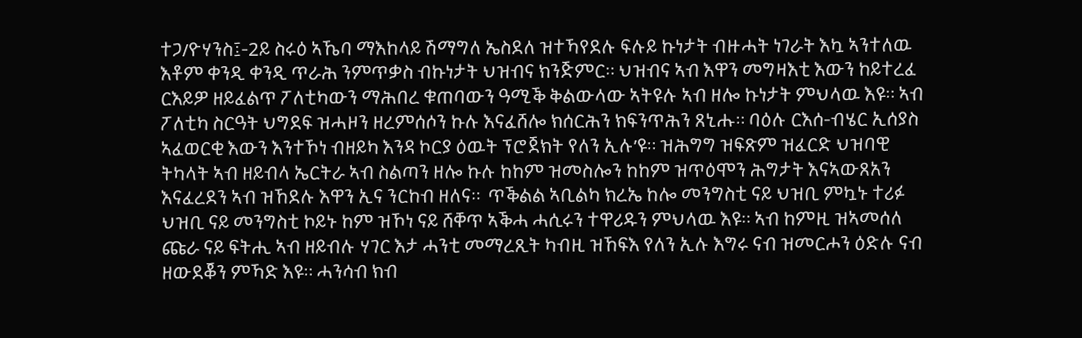ተጋ/ዮሃንስ፤-2ይ ስሩዕ ኣኼባ ማእከላይ ሽማግለ ኤስደለ ዝተኻየደሉ ፍሉይ ኩነታት ብዙሓት ነገራት እኳ ኣንተለዉ እቶም ቀንዲ ቀንዲ ጥራሕ ንምጥቃስ ብኩነታት ህዝብና ክንጅምር። ህዝብና ኣብ እዋን መግዛእቲ እውን ከይተረፈ ርእይዎ ዘይፈልጥ ፖለቲካውን ማሕበረ ቁጠባውን ዓሚቕ ቅልውላው ኣትዩሉ ኣብ ዘሎ ኩነታት ምህላዉ እዩ። ኣብ ፖለቲካ ስርዓት ህግደፍ ዝሓዞን ዘረምሰሶን ኩሉ እናፈሸሎ ክሰርሕን ክፍንጥሕን ጸኒሑ። ባዕሉ ርእሰ-ብሄር ኢሰያስ ኣፈወርቂ እውን እንተኾነ ብዘይካ እንዳ ኮርያ ዕዉት ፕሮጀክት የለን ኢሉ’ዩ። ዝሕግግ ዝፍጽም ዝፈርድ ህዝባዊ ትካላት ኣብ ዘይብላ ኤርትራ ኣብ ስልጣን ዘሎ ኩሉ ከከም ዝመስሎን ከከም ዝጥዕሞን ሕግታት እናኣውጸአን እናፈረደን ኣብ ዝኸደሉ እዋን ኢና ንርከብ ዘለና።  ጥቕልል ኣቢልካ ክረኤ ከሎ መንግስቲ ናይ ህዝቢ ምኳኑ ተሪፉ ህዝቢ ናይ መንግስቲ ኮይኑ ከም ዝኾነ ናይ ሸቐጥ ኣቕሓ ሓሲሩን ተዋሪዱን ምህላዉ እዩ። ኣብ ከምዚ ዝኣመሰለ ጩራ ናይ ፍትሒ ኣብ ዘይብሉ ሃገር እታ ሓንቲ መማረጺት ካብዚ ዝኸፍእ የለን ኢሉ እግሩ ናብ ዝመርሖን ዕድሉ ናብ ዘውደቖን ምኻድ እዩ። ሓንሳብ ክብ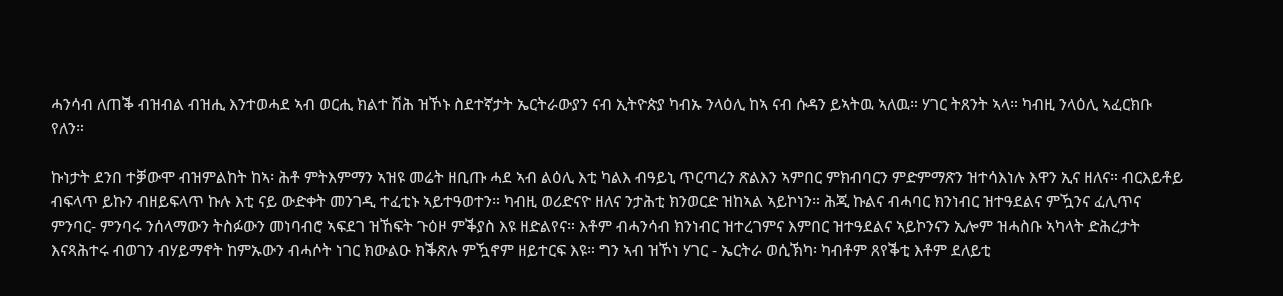ሓንሳብ ለጠቕ ብዝብል ብዝሒ እንተወሓደ ኣብ ወርሒ ክልተ ሽሕ ዝኾኑ ስደተኛታት ኤርትራውያን ናብ ኢትዮጵያ ካብኡ ንላዕሊ ከኣ ናብ ሱዳን ይኣትዉ ኣለዉ። ሃገር ትጸንት ኣላ። ካብዚ ንላዕሊ ኣፈርክቡ የለን።

ኩነታት ደንበ ተቓውሞ ብዝምልከት ከኣ፡ ሕቶ ምትእምማን ኣዝዩ መሬት ዘቢጡ ሓደ ኣብ ልዕሊ እቲ ካልእ ብዓይኒ ጥርጣረን ጽልእን ኣምበር ምክብባርን ምድምማጽን ዝተሳእነሉ እዋን ኢና ዘለና። ብርእይቶይ ብፍላጥ ይኩን ብዘይፍላጥ ኩሉ እቲ ናይ ውድቀት መንገዲ ተፈቲኑ ኣይተዓወተን። ካብዚ ወሪድናዮ ዘለና ንታሕቲ ክንወርድ ዝከኣል ኣይኮነን። ሕጂ ኩልና ብሓባር ክንነብር ዝተዓደልና ምዃንና ፈሊጥና ምንባር- ምንባሩ ንሰላማውን ትስፉውን መነባብሮ ኣፍደገ ዝኸፍት ጉዕዞ ምቕያስ እዩ ዘድልየና። እቶም ብሓንሳብ ክንነብር ዝተረገምና እምበር ዝተዓደልና ኣይኮንናን ኢሎም ዝሓስቡ ኣካላት ድሕረታት እናጻሕተሩ ብወገን ብሃይማኖት ከምኡውን ብሓሶት ነገር ክውልዑ ክቕጽሉ ምዃኖም ዘይተርፍ እዩ። ግን ኣብ ዝኾነ ሃገር - ኤርትራ ወሲኽካ፡ ካብቶም ጸየቕቲ እቶም ደለይቲ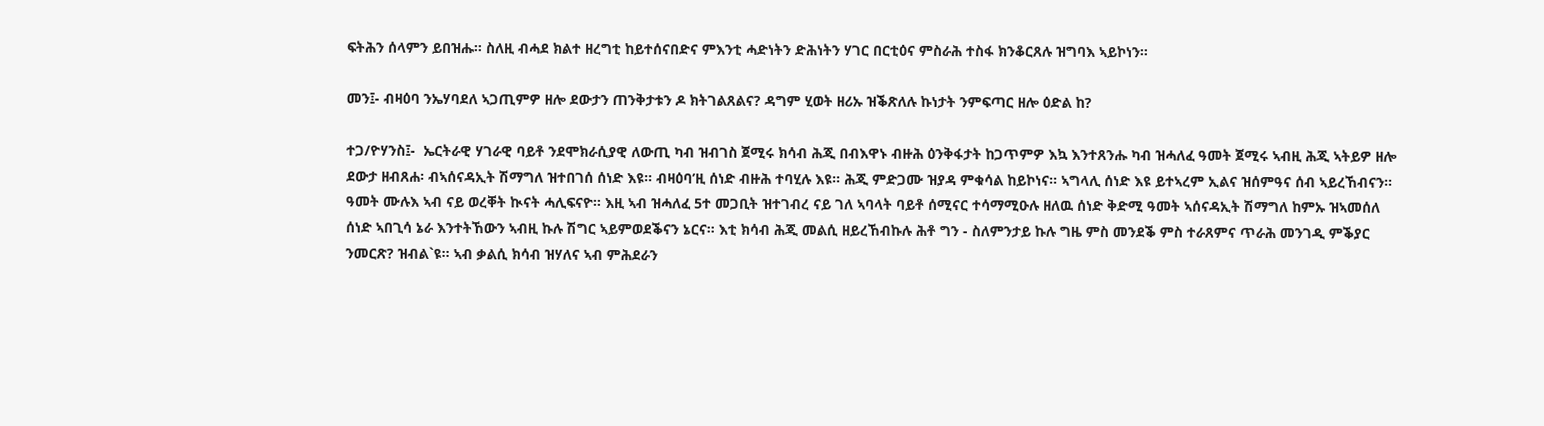ፍትሕን ሰላምን ይበዝሑ። ስለዚ ብሓደ ክልተ ዘረግቲ ከይተሰናበድና ምእንቲ ሓድነትን ድሕነትን ሃገር በርቲዕና ምስራሕ ተስፋ ክንቆርጸሉ ዝግባእ ኣይኮነን።

መን፤- ብዛዕባ ንኤሃባደለ ኣጋጢምዎ ዘሎ ደውታን ጠንቅታቱን ዶ ክትገልጸልና? ዳግም ሂወት ዘሪኡ ዝቕጽለሉ ኩነታት ንምፍጣር ዘሎ ዕድል ከ?

ተጋ/ዮሃንስ፤-  ኤርትራዊ ሃገራዊ ባይቶ ንደሞክራሲያዊ ለውጢ ካብ ዝብገስ ጀሚሩ ክሳብ ሕጂ በብእዋኑ ብዙሕ ዕንቅፋታት ከጋጥምዎ እኳ እንተጸንሑ ካብ ዝሓለፈ ዓመት ጀሚሩ ኣብዚ ሕጂ ኣትይዎ ዘሎ ደውታ ዘብጸሐ፡ ብኣሰናዳኢት ሽማግለ ዝተበገሰ ሰነድ እዩ። ብዛዕባ’ዚ ሰነድ ብዙሕ ተባሂሉ እዩ። ሕጂ ምድጋሙ ዝያዳ ምቁሳል ከይኮነና። ኣግላሊ ሰነድ እዩ ይተኣረም ኢልና ዝሰምዓና ሰብ ኣይረኸብናን። ዓመት ሙሉእ ኣብ ናይ ወረቐት ኲናት ሓሊፍናዮ። እዚ ኣብ ዝሓለፈ 5ተ መጋቢት ዝተገብረ ናይ ገለ ኣባላት ባይቶ ሰሚናር ተሳማሚዑሉ ዘለዉ ሰነድ ቅድሚ ዓመት ኣሰናዳኢት ሽማግለ ከምኡ ዝኣመሰለ ሰነድ ኣበጊሳ ኔራ እንተትኸውን ኣብዚ ኩሉ ሽግር ኣይምወደቕናን ኔርና። እቲ ክሳብ ሕጂ መልሲ ዘይረኸብኩሉ ሕቶ ግን - ስለምንታይ ኩሉ ግዜ ምስ መንደቕ ምስ ተራጸምና ጥራሕ መንገዲ ምቕያር ንመርጽ? ዝብል`ዩ። ኣብ ቃልሲ ክሳብ ዝሃለና ኣብ ምሕደራን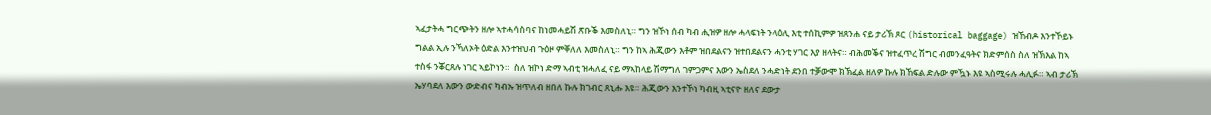ኣፈታትሓ ግርጭትን ዘሎ ኣተሓሳስባና ከነመሓይሽ ጽቡቕ እመስለኒ። ግን ዝኾነ ሰብ ካብ ሒዝዎ ዘሎ ሓላፍነት ንላዕሊ እቲ ተሰኪምዎ ዝጸንሐ ናይ ታሪኽ ጾር (historical baggage) ዝኸብዶ እንተኾይኑ ግልል ኢሉ ንኻለኦት ዕድል እንተዝህብ ጉዕዞ ምቐለለ እመስለኒ። ግን ከኣ ሕጂውን እቶም ዝበደልናን ዝተበደልናን ሓንቲ ሃገር እያ ዘላትና። ብሕመቕና ዝተፈጥረ ሽግር ብመንፈዓትና ክድምሰስ ስለ ዝኽእል ከኣ ተስፋ ንቖርጸሉ ነገር ኣይኮነን።  ስለ ዝኮነ ድማ ኣብቲ ዝሓለፈ ናይ ማኣከላይ ሽማግለ ገምጋምና እውን ኤስደለ ንሓድነት ደንበ ተቓውሞ ክኽፈል ዘለዎ ኩሉ ክኸፍል ድሉው ምዃኑ እዩ ኣስሚሩሉ ሓሊፉ። ኣብ ታሪኽ ኤሃባደለ እውን ውድብና ካብኡ ዝጥለብ ዘበለ ኩሉ ክገብር ጸኒሑ እዩ። ሕጂውን እንተኾነ ካብዚ ኣቲናዮ ዘለና ደውታ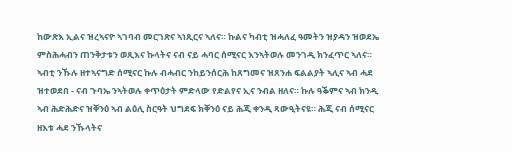ከውጽእ ኢልና ዝረኣናዮ ኣገባብ መርገጽና ኣነጺርና ኣለና። ኩልና ካብቲ ዝሓለፈ ዓመትን ዝያዳን ዝወደኤ ምስሕሓብን ጠንቅታቱን ወጺእና ኩላትና ናብ ናይ ሓባር ሰሚናር እንኣትወሉ መንገዲ ክንፈጥር ኣለና። ኣብቲ ንኹሉ ዘተኣናግድ ሰሚናር ኩሉ ብሓብር ንከይንሰርሕ ከጸግመና ዝጸንሐ ፍልልያት ኣሊና ኣብ ሓደ ዝተወደበ - ናብ ጉባኤ ንኣትወሉ ቀጥዕታት ምድላው የድልየና ኢና ንብል ዘለና። ኩሉ ዓቕምና ኣብ ክንዲ ኣብ ሕድሕድና ዝቐንዕ ኣብ ልዕሊ ስርዓት ህግደፍ ክቐንዕ ናይ ሕጂ ቀንዲ ጻውዒትናዩ። ሕጂ ናብ ሰሚናር ዘእቱ ሓደ ንኹላትና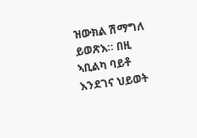ዝውክል ሽማግለ ይወጽእ። በዚ ኣቢልካ ባይቶ እንደገና ህይወት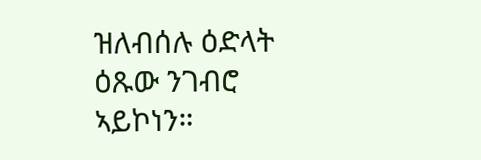ዝለብሰሉ ዕድላት ዕጹው ንገብሮ ኣይኮነን።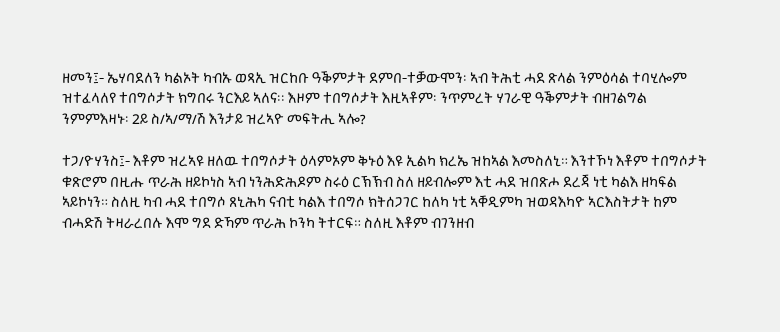ዘመን፤- ኤሃባደለን ካልኦት ካብኡ ወጻኢ ዝርከቡ ዓቕምታት ደምበ-ተቓውሞን፡ ኣብ ትሕቲ ሓደ ጽላል ንምዕሳል ተባሂሎም ዝተፈላለየ ተበግሶታት ክግበሩ ንርእይ ኣለና፡፡ እዞም ተበግሶታት እዚኣቶም፡ ንጥምረት ሃገራዊ ዓቕምታት ብዘገልግል ንምምእዛኑ፡ 2ይ ስ/ኣ/ማ/ሽ እንታይ ዝረኣዮ መፍትሒ ኣሎ?

ተጋ/ዮሃንስ፤- እቶም ዝረኣዩ ዘለዉ ተበግሶታት ዕላምኦም ቅኑዕ እዩ ኢልካ ክረኤ ዝከኣል እመስለኒ። እንተኾነ እቶም ተበግሶታት ቁጽሮም በዚሑ ጥራሕ ዘይኮነስ ኣብ ነንሕድሕዶም ስሩዕ ርኽኽብ ስለ ዘይብሎም እቲ ሓደ ዝበጽሖ ደረጃ ነቲ ካልእ ዘካፍል ኣይኮነን። ስለዚ ካብ ሓደ ተበግሶ ጸኒሕካ ናብቲ ካልእ ተበግሶ ክትሰጋገር ከለካ ነቲ ኣቐዲምካ ዝወዳእካዮ ኣርእስትታት ከም ብሓድሽ ትዛራረበሉ እሞ ግደ ድኻም ጥራሕ ኮንካ ትተርፍ። ስለዚ እቶም ብገንዘብ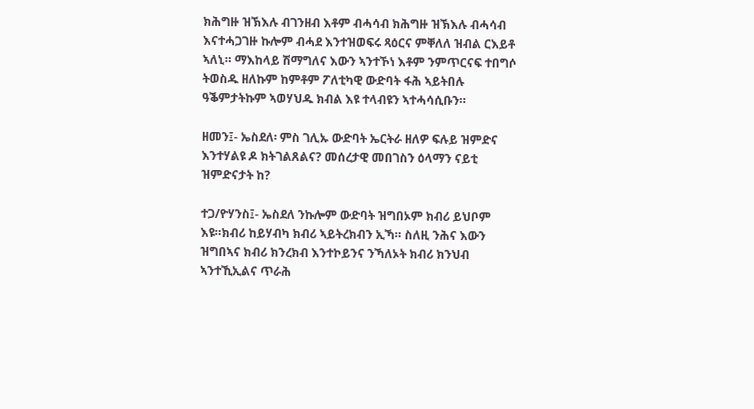ክሕግዙ ዝኽእሉ ብገንዘብ እቶም ብሓሳብ ክሕግዙ ዝኽእሉ ብሓሳብ እናተሓጋገዙ ኩሎም ብሓደ እንተዝወፍሩ ጻዕርና ምቐለለ ዝብል ርእይቶ ኣለኒ። ማእከላይ ሽማግለና እውን ኣንተኾነ እቶም ንምጥርናፍ ተበግሶ ትወስዱ ዘለኩም ከምቶም ፖለቲካዊ ውድባት ፋሕ ኣይትበሉ ዓቕምታትኩም ኣወሃህዱ ክብል እዩ ተላብዩን ኣተሓሳሲቡን።

ዘመን፤- ኤስደለ፡ ምስ ገሊኡ ውድባት ኤርትራ ዘለዎ ፍሉይ ዝምድና እንተሃልዩ ዶ ክትገልጸልና? መሰረታዊ መበገስን ዕላማን ናይቲ ዝምድናታት ከ?

ተጋ/ዮሃንስ፤- ኤስደለ ንኩሎም ውድባት ዝግበኦም ክብሪ ይህቦም እዩ።ክብሪ ከይሃብካ ክብሪ ኣይትረክብን ኢኻ። ስለዚ ንሕና እውን ዝግበኣና ክብሪ ክንረክብ እንተኮይንና ንኻለኦት ክብሪ ክንህብ ኣንተኺኢልና ጥራሕ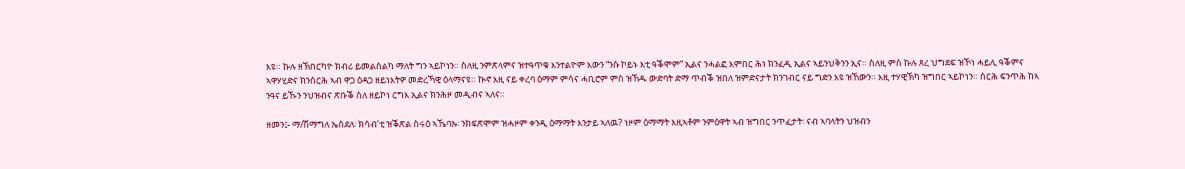እዩ። ኩሉ ዘኽበርካዮ ክብሪ ይመልሰልካ ማለት ግን ኣይኮነን። ስለዚ ንምጽላምና ዝተዓጥቁ እንተልዮም እውን “ንሱ ኮይኑ እቲ ዓቕሞም” ኢልና ንሓልፎ እምበር ሕነ ክንፈዲ ኢልና ኣይንህቅንን ኢና። ስለዚ ምስ ኩሉ ጸረ ህግደፍ ዝኾነ ሓይሊ ዓቕምና ኣዋሃሂድና ክንሰርሕ ኣብ ዋጋ ዕዳጋ ዘይነእትዎ መድረኻዊ ዕላማናዩ። ኲኖ እዚ ናይ ቀረባ ዕማም ምሳና ሓቢሮም ምስ ዝኸዱ ውድባት ድማ ጥብቕ ዝበለ ዝምድናታት ክንገብር ናይ ግድን እዩ ዝኸውን። እዚ ተሃዊኽካ ዝግበር ኣይኮነን። ስርሕ ፍንጥሕ ከኣ ንዓና ይኹን ንህዝብና ጽቡቕ ስለ ዘይኮነ ርግእ ኢልና ክንሕዞ መዲብና ኣለና።

ዘመን፤- ማ/ሽማግለ ኤስደለ፡ ክሳብ’ቲ ዝቕጽል ስሩዕ ኣኼባኡ፡ ንክፍጽሞም ዝሓዞም ቀንዲ ዕማማት እንታይ ኣለዉ? ነዞም ዕማማት እዚኣቶም ንምዕዋት ኣብ ዝግበር ንጥፈታት፡ ናብ ኣባላትን ህዝብን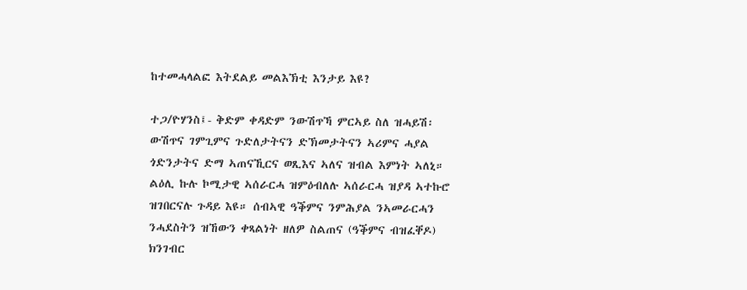ከተመሓላልፎ እትደልይ መልእኽቲ እንታይ እዩ?

ተጋ/ዮሃንስ፤- ቅድም ቀዳድም ንውሽጥኻ ምርኣይ ስለ ዝሓይሽ፡ ውሽጥና ገምጊምና ጉድለታትናን ድኽመታትናን ኣሪምና ሓያል ጎድንታትና ድማ ኣጠናኺርና ወጺእና ኣለና ዝብል እምነት ኣለኒ። ልዕሊ ኩሉ ኮሚታዊ ኣሰራርሓ ዝምዕብለሉ ኣሰራርሓ ዝያዳ ኣተኩሮ ዝገበርናሉ ጉዳይ እዩ። ሰብኣዊ ዓቕምና ንምሕያል ንኣመራርሓን ንሓደስትን ዝኸውን ቀጻልነት ዘለዎ ስልጠና (ዓቕምና ብዝፈቐዶ) ክንገብር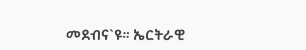መደብና`ዩ። ኤርትራዊ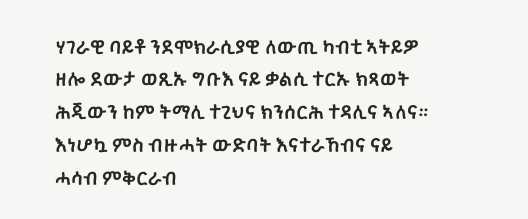ሃገራዊ ባይቶ ንደሞክራሲያዊ ለውጢ ካብቲ ኣትይዎ ዘሎ ደውታ ወጺኡ ግቡእ ናይ ቃልሲ ተርኡ ክጻወት ሕጂውን ከም ትማሊ ተጊህና ክንሰርሕ ተዳሊና ኣለና። እነሆኳ ምስ ብዙሓት ውድባት እናተራኸብና ናይ ሓሳብ ምቅርራብ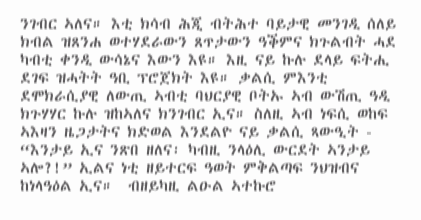ንገብር ኣለና። እቲ ክሳብ ሕጂ ብትሕተ ባይታዊ መንገዲ ሰለይ ክብል ዝጸንሐ ወተሃደራውን ጸጥታውን ዓቕምና ክጉልብት ሓደ ካብቲ ቀንዲ ውሳኔና እውን እዩ። እዚ ናይ ኩሉ ደላይ ፍትሒ ደገፍ ዝሓትት ዓቢ ፕሮጀክት እዩ። ቃልሲ ምእንቲ ደሞክራሲያዊ ለውጢ ኣብቲ ባህርያዊ ቦትኡ ኣብ ውሽጢ ዓዲ ክጉሃሃር ኩሉ ዝከኣለና ክንገብር ኢና። ስለዚ ኣብ ነፍሲ ወከፍ ኣእዛን ዜጋታትና ክድወል እንደልዮ ናይ ቃልሲ ጻውዒት - “እንታይ ኢና ንጽበ ዘለና፡ ካብዚ ንላዕሊ ውርደት ኣንታይ ኣሎ?!” ኢልና ነቲ ዘይተርፍ ዓወት ምቅልጣፍ ንህዝብና ከነላዓዕል ኢና።  ብዘይካዚ ልዑል ኣተኩሮ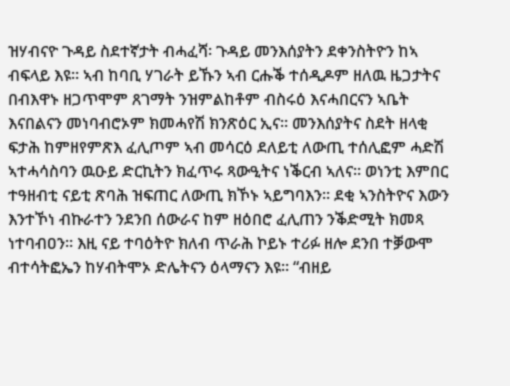ዝሃብናዮ ጉዳይ ስደተኛታት ብሓፈሻ፡ ጉዳይ መንእሰያትን ደቀንስትዮን ከኣ ብፍላይ እዩ። ኣብ ከባቢ ሃገራት ይኹን ኣብ ርሑቕ ተሰዲዶም ዘለዉ ዜጋታትና በብእዋኑ ዘጋጥሞም ጸገማት ንዝምልከቶም ብስሩዕ እናሓበርናን ኣቤት እናበልናን መነባብሮኦም ክመሓየሽ ክንጽዕር ኢና። መንእሰያትና ስደት ዘላቂ ፍታሕ ከምዘየምጽእ ፈሊጦም ኣብ መሳርዕ ደለይቲ ለውጢ ተሰሊፎም ሓድሽ ኣተሓሳስባን ዉዑይ ድርኪትን ክፈጥሩ ጻውዒትና ነቕርብ ኣለና። ወነንቲ እምበር ተዓዘብቲ ናይቲ ጽባሕ ዝፍጠር ለውጢ ክኾኑ ኣይግባእን። ደቂ ኣንስትዮና እውን እንተኾነ ብኩራተን ንደንበ ሰውራና ከም ዘዕበሮ ፈሊጠን ንቕድሚት ክመጻ ነተባብዐን። እዚ ናይ ተባዕትዮ ክለብ ጥራሕ ኮይኑ ተሪፉ ዘሎ ደንበ ተቓውሞ ብተሳትፎኤን ከሃብትሞኦ ድሌትናን ዕላማናን እዩ። “ብዘይ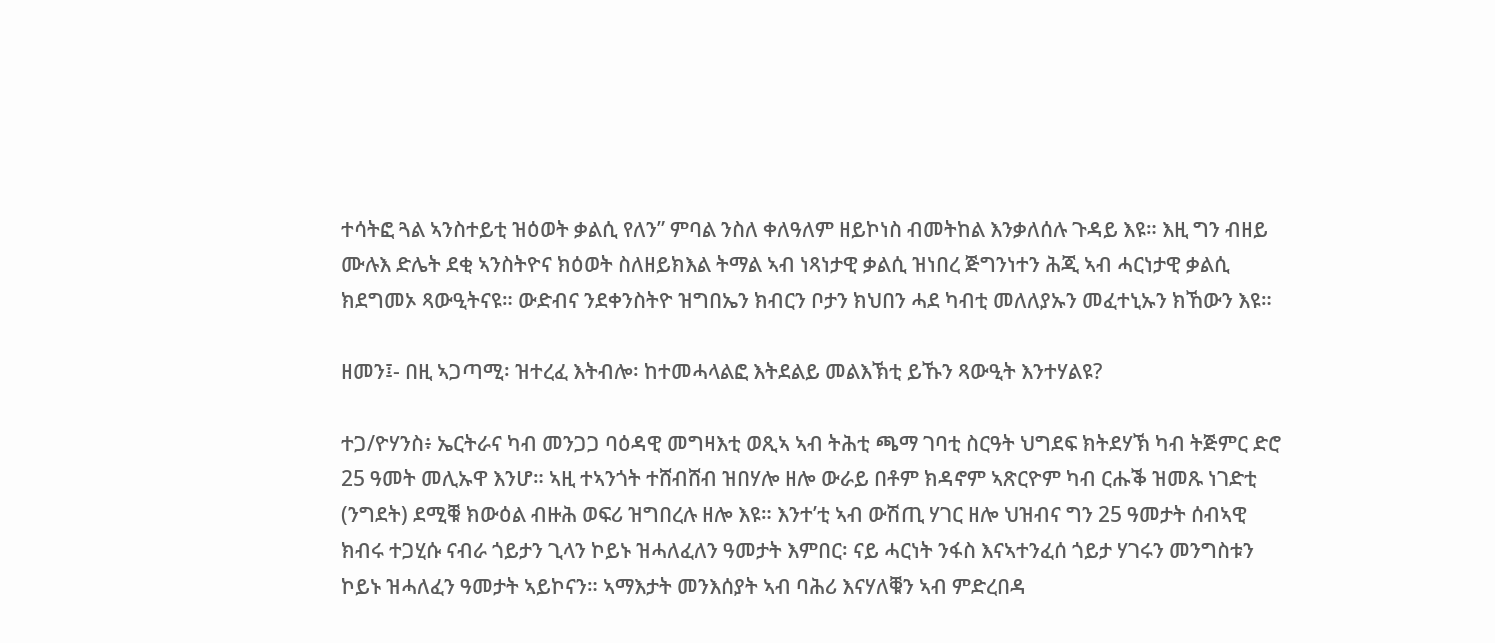ተሳትፎ ጓል ኣንስተይቲ ዝዕወት ቃልሲ የለን” ምባል ንስለ ቀለዓለም ዘይኮነስ ብመትከል እንቃለሰሉ ጉዳይ እዩ። እዚ ግን ብዘይ ሙሉእ ድሌት ደቂ ኣንስትዮና ክዕወት ስለዘይክእል ትማል ኣብ ነጻነታዊ ቃልሲ ዝነበረ ጅግንነተን ሕጂ ኣብ ሓርነታዊ ቃልሲ ክደግመኦ ጻውዒትናዩ። ውድብና ንደቀንስትዮ ዝግበኤን ክብርን ቦታን ክህበን ሓደ ካብቲ መለለያኡን መፈተኒኡን ክኸውን እዩ።

ዘመን፤- በዚ ኣጋጣሚ፡ ዝተረፈ እትብሎ፡ ከተመሓላልፎ እትደልይ መልእኽቲ ይኹን ጻውዒት እንተሃልዩ?

ተጋ/ዮሃንስ፥ ኤርትራና ካብ መንጋጋ ባዕዳዊ መግዛእቲ ወጺኣ ኣብ ትሕቲ ጫማ ገባቲ ስርዓት ህግደፍ ክትደሃኽ ካብ ትጅምር ድሮ 25 ዓመት መሊኡዋ እንሆ። ኣዚ ተኣንጎት ተሸብሸብ ዝበሃሎ ዘሎ ውራይ በቶም ክዳኖም ኣጽርዮም ካብ ርሑቕ ዝመጹ ነገድቲ (ንግደት) ደሚቑ ክውዕል ብዙሕ ወፍሪ ዝግበረሉ ዘሎ እዩ። እንተ’ቲ ኣብ ውሽጢ ሃገር ዘሎ ህዝብና ግን 25 ዓመታት ሰብኣዊ ክብሩ ተጋሂሱ ናብራ ጎይታን ጊላን ኮይኑ ዝሓለፈለን ዓመታት እምበር፡ ናይ ሓርነት ንፋስ እናኣተንፈሰ ጎይታ ሃገሩን መንግስቱን ኮይኑ ዝሓለፈን ዓመታት ኣይኮናን። ኣማእታት መንእሰያት ኣብ ባሕሪ እናሃለቑን ኣብ ምድረበዳ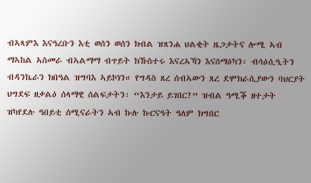ብኣጻምእ እናዓረቡን እቲ ወሰን ወሰን ክብል ዝጸንሐ ህልቂት ዜጋታትና ሎሚ ኣብ ማኣከል ኣስመራ ብኣልማማ ብጥይት ክኹስተሩ እናረኣኻን እናሰማዕካን፡ ብሳዕሲዒትን ብዳንኬራን ክበዓል ዝግባእ ኣይኮነን። የግዳስ ጸረ ሰብኣውን ጸረ ደሞክራሲያውን ባህርያት ህግደፍ ዘቃልዕ ሰላማዊ ሰልፍታትን፡ “እንታይ ይገበር?” ዝብል ዓሚቕ ዘተታት ዝካየደሉ ዓበይቲ ሰሚናራትን ኣብ ኩሉ ኩርናዓት ዓለም ክግበር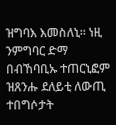ዝግባእ እመስለኒ። ነዚ ንምግባር ድማ በብኸባቢኡ ተጠርኒፎም ዝጸንሑ ደለይቲ ለውጢ ተበግሶታት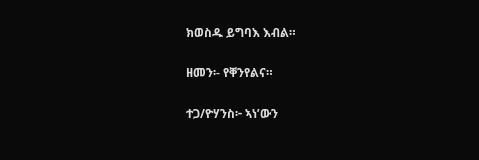ክወስዱ ይግባእ እብል።

ዘመን፡- የቐንየልና።

ተጋ/ዮሃንስ፦ ኣነ’ውን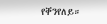የቐንየለይ።